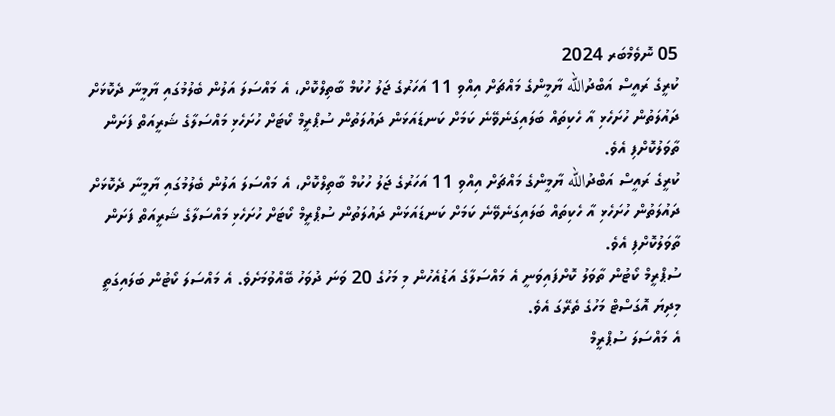05 ނޮވެމްބަރ 2024
ކުރީގެ ރައީސް އަބްދުالله ޔާމީންގެ މައްޗަށް އިއްވި 11 އަހަރުގެ ޖަލު ހުކުމް ބާތިލްކޮށް، އެ މައްސަލަ އަލުން ބެލުމުގައި ޔާމީނާ ދެކޮޅަށް ދައުލަތުން ހުށަހެޅި އާ ހެކިތައް ބަލައިގަނެވޭނެ ކަމަށް ކަނޑައަޅަން ދައުލަތުން ސުޕްރީމް ކޯޓަށް ހުށަހެޅި މައްސަލާގެ ޝަރީއަތް ފަށަން ތާވަލުކޮށްފި އެވެ.
ކުރީގެ ރައީސް އަބްދުالله ޔާމީންގެ މައްޗަށް އިއްވި 11 އަހަރުގެ ޖަލު ހުކުމް ބާތިލްކޮށް، އެ މައްސަލަ އަލުން ބެލުމުގައި ޔާމީނާ ދެކޮޅަށް ދައުލަތުން ހުށަހެޅި އާ ހެކިތައް ބަލައިގަނެވޭނެ ކަމަށް ކަނޑައަޅަން ދައުލަތުން ސުޕްރީމް ކޯޓަށް ހުށަހެޅި މައްސަލާގެ ޝަރީއަތް ފަށަން ތާވަލުކޮށްފި އެވެ.
ސުޕްރީމް ކޯޓުން ތާވަލު ކޮށްފައިވަނީ އެ މައްސަލާގެ އަޑުއެހުން މި މަހުގެ 20 ވަނަ ދުވަހު ބޭއްވުމަށެވެ. އެ މައްސަލަ ކޯޓުން ބަލައިގަތީ މިދިޔަ އޮގަސްޓް މަހުގެ ތެރޭގަ އެވެ.
އެ މައްސަލަ ސުޕްރީމް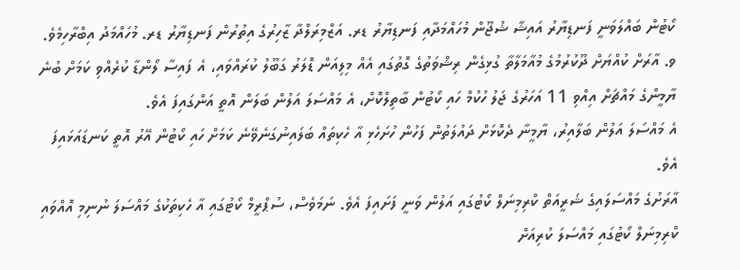ކޯޓުން ބައްލަވަނީ ފަނޑިޔާރު އައިޝާ ޝުޖޫން މުހައްމަދާއި ފަނޑިޔާރު ޑރ. އަޒްމިރަލްދާ ޒާހިރުގެ އިތުރުން ފަނޑިޔާރު ޑރ. މުހައްމަދު އިބްރާހިމެވެ.
ވ. އާރަށް ކުއްޔަށް ދޫކުރުމުގެ މުއާމަލާތާ ގުޅިގެން ރިޝްވަތުގެ ގޮތުގައި އެއް މިލިއަން ޑޮލަރު ގަބޫލު ކުރައްވައި، އެ ފައިސާ ލޯންޑާ ކުރެއްވި ކަމަށް ބުނެ ޔާމީންގެ މައްޗަށް އިއްވި 11 އަހަރުގެ ޖަލު ހުކުމް ހައި ކޯޓުން ބާތިލްކޮށް، އެ މައްސަލަ އަލުން ބަލަން އޮތީ އަންގައިފަ އެވެ.
އެ މައްސަލަ އަލުން ބަލާއިރު، ޔާމީނާ ދެކޮޅަށް ދައުލަތުން ފަހުން ހުށަހެޅި އާ ހެކިތައް ބަލައިނުގަނެވޭނެ ކަމަށް ހައި ކޯޓުން އޭރު އޮތީ ކަނޑައަޅައިފަ އެވެ.
އާރަށުގެ މައްސަލައިގެ ޝަރީއަތް ކްރިމިނަލް ކޯޓުގައި އަލުން ވަނީ ފަށައިފަ އެވެ. ނަމަވެސް، ސުޕްރީމް ކޯޓުގައި އާ ހެކިތަކުގެ މައްސަލަ ނުނިމި އޮއްވައި ކްރިމިނަލް ކޯޓުގައި މައްސަލަ ކުރިއަށް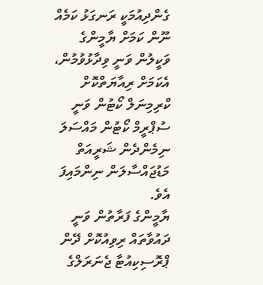ގެންދިއުމަކީ ރަނގަޅު ކަމެއް ނޫން ކަމަށް ޔާމީންގެ ވަކީލުން ވަނީ ވިދާޅުވުމުން، އެކަމަށް ރިއާޔަތްކޮށް ކްރިމިނަލް ކޯޓުން ވަނީ ސުޕްރީމް ކޯޓުން މައްސަލަ ނިމެންދެން ޝަރީއަތް މަޑުޖައްސާލަން ނިންމައިފަ އެވެ.
ޔާމީންގެ ފަރާތުން ވަނީ ދައުވާތައް ރިވިއުކޮށް ދޭން ޕްރޮސިކިއުޓާ ޖެނަރަލްގެ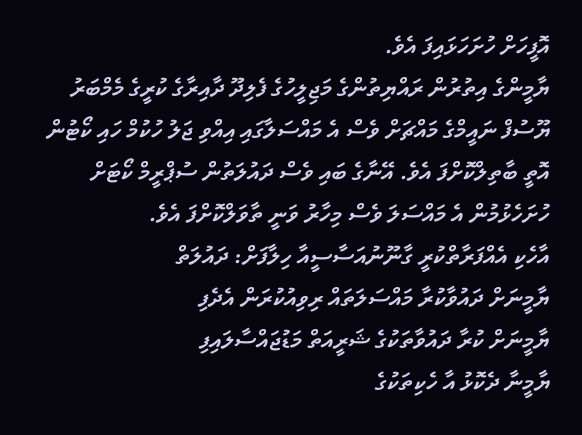އޮފީހަށް ހުށަހަޅައިފަ އެވެ.
ޔާމީންގެ އިތުރުން ރައްޔިތުންގެ މަޖިލީހުގެ ފެލިދޫ ދާއިރާގެ ކުރީގެ މެމްބަރު ޔޫސުފް ނައީމްގެ މައްޗަށް ވެސް އެ މައްސަލާގައި އިއްވި ޖަލު ހުކުމް ހައި ކޯޓުން އޮތީ ބާތިލްކޮށްފަ އެވެ. އޭނާގެ ބައި ވެސް ދައުލަތުން ސުޕްރީމް ކޯޓަށް ހުށަހެޅުމުން އެ މައްސަލަ ވެސް މިހާރު ވަނީ ތާވަލްކޮށްފަ އެވެ.
އާހެކި އެއްފަރާތްކުރީ ގާނޫނުއަސާސީއާ ހިލާފަށް: ދައުލަތް
ޔާމީނަށް ދައުވާކުރާ މައްސަލަތައް ރިވިއުކުރަން އެދެފި
ޔާމީނަށް ކުރާ ދައުވާތަކުގެ ޝަރީއަތް މަޑުޖައްސާލައިފި
ޔާމީނާ ދެކޮޅު އާ ހެކިތަކުގެ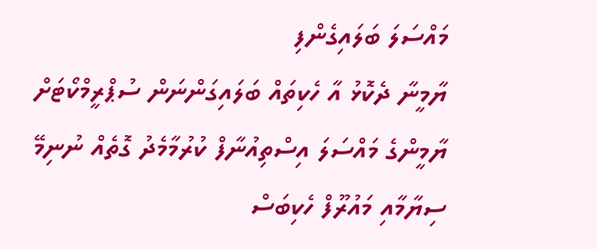މައްސަލަ ބަލައިގެންފި
ޔާމީނާ ދެކޮޅު އާ ހެކިތައް ބަލައިގަންނަން ސުޕްރީމްކޯޓަށް
ޔާމީންގެ މައްސަލަ އިސްތިއުނާފް ކުރުމާމެދު ގޮތެއް ނުނިމޭ
ސިޔާމާއި މައުރޫފް ހެކިބަސް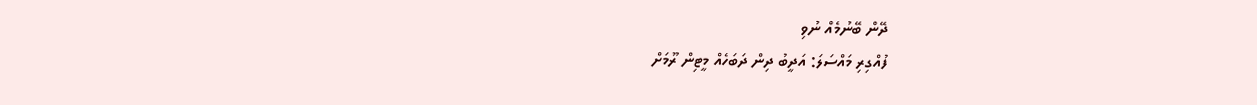ދޭން ބޭނުމެއް ނުވި
ފުއްގިރި މައްސަލަ: އަދީބު ދިން ދަބަހެއް މީޓިން ރޫމަށް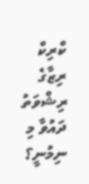ކްރިކް ރިޒާގެ ރިޝްވަތު ދައުވާ މި ނިމުނީ؟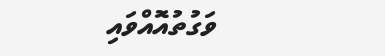ވަގުތުއޮއްވައި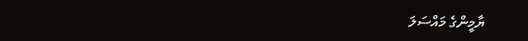ޔާމީންގެ މައްސަލަ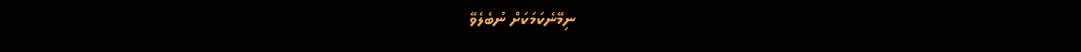ނިމޭނެކަމަކަށް ނުބެލެވޭ